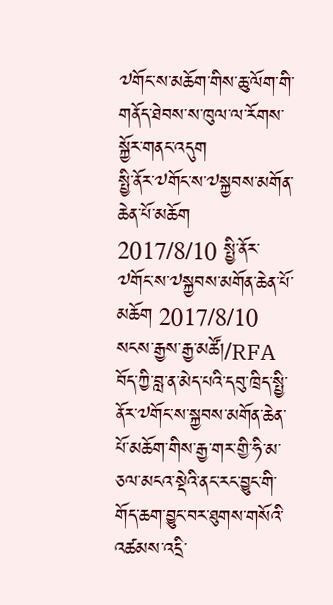༧གོང་ས་མཆོག་གིས་ཆུ་ལོག་གི་གནོད་ཐེབས་ས་ཁུལ་ལ་རོགས་སྐྱོར་གནང་འདུག
སྤྱི་ནོར་༧གོང་ས་༧སྐྱབས་མགོན་ཆེན་པོ་མཆོག 2017/8/10 སྤྱི་ནོར་༧གོང་ས་༧སྐྱབས་མགོན་ཆེན་པོ་མཆོག 2017/8/10
སངས་རྒྱས་རྒྱ་མཚོ།/RFA
བོད་ཀྱི་བླ་ན་མེད་པའི་དབུ་ཁྲིད་སྤྱི་ནོར་༧གོང་ས་སྐྱབས་མགོན་ཆེན་པོ་མཆོག་གིས་རྒྱ་གར་གྱི་ཧི་མ་ཅལ་མངའ་སྡེའི་ནང་རང་བྱུང་གི་གོད་ཆག་བྱུང་བར་ཐུགས་གསོའི་འཚམས་འདྲི་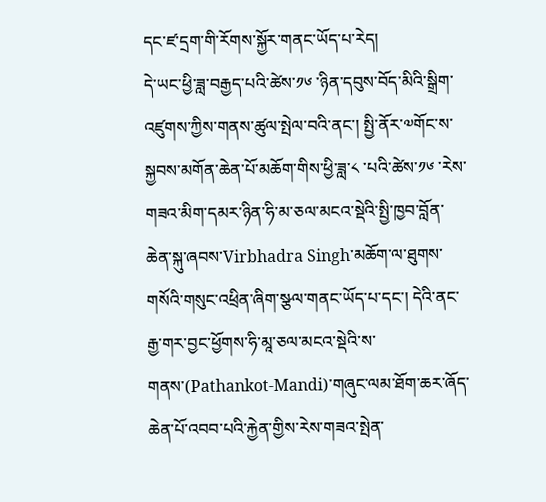དང་ཛ་དྲག་གི་རོགས་སྐྱོར་གནང་ཡོད་པ་རེད།
དེ་ཡང་ཕྱི་ཟླ་བརྒྱད་པའི་ཚེས་༡༦ ་ཉིན་དབུས་བོད་མིའི་སྒྲིག་འཛུགས་ཀྱིས་གནས་ཚུལ་སྤེལ་བའི་ནང་། སྤྱི་ནོར་༧གོང་ས་སྐྱབས་མགོན་ཆེན་པོ་མཆོག་གིས་ཕྱི་ཟླ་༨ ་པའི་ཚེས་༡༦ ་རེས་གཟའ་མིག་དམར་ཉིན་ཧི་མ་ཅལ་མངའ་སྡེའི་སྤྱི་ཁྱབ་བློན་ཆེན་སྐུ་ཞབས་Virbhadra Singh་མཆོག་ལ་ཐུགས་གསོའི་གསུང་འཕྲིན་ཞིག་སྩལ་གནང་ཡོད་པ་དང་། དེའི་ནང་རྒྱ་གར་བྱང་ཕྱོགས་ཧི་མཱ་ཅལ་མངའ་སྡེའི་ས་གནས་(Pathankot-Mandi)་གཞུང་ལམ་ཐོག་ཆར་ཞོད་ཆེན་པོ་འབབ་པའི་རྐྱེན་གྱིས་རེས་གཟའ་སྤེན་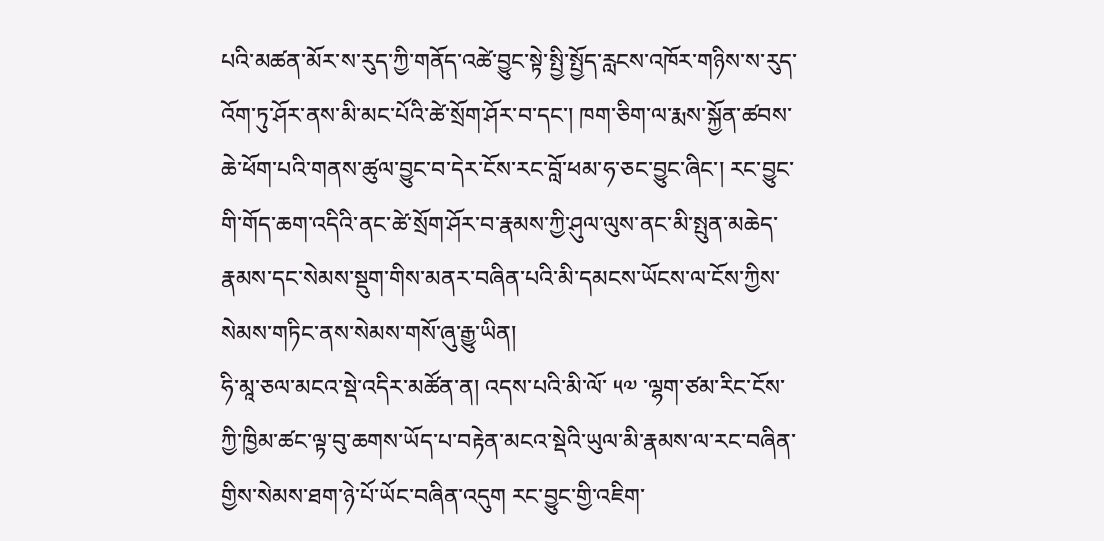པའི་མཚན་མོར་ས་རུད་ཀྱི་གནོད་འཚེ་བྱུང་སྟེ་སྤྱི་སྤྱོད་རླངས་འཁོར་གཉིས་ས་རུད་འོག་ཏུ་ཤོར་ནས་མི་མང་པོའི་ཚེ་སྲོག་ཤོར་བ་དང་། ཁག་ཅིག་ལ་རྨས་སྐྱོན་ཚབས་ཆེ་ཕོག་པའི་གནས་ཚུལ་བྱུང་བ་དེར་ངོས་རང་བློ་ཕམ་ཧ་ཅང་བྱུང་ཞིང་། རང་བྱུང་གི་གོད་ཆག་འདིའི་ནང་ཚེ་སྲོག་ཤོར་བ་རྣམས་ཀྱི་ཤུལ་ལུས་ནང་མི་སྤུན་མཆེད་རྣམས་དང་སེམས་སྡུག་གིས་མནར་བཞིན་པའི་མི་དམངས་ཡོངས་ལ་ངོས་ཀྱིས་སེམས་གཏིང་ནས་སེམས་གསོ་ཞུ་རྒྱུ་ཡིན།
ཧི་མཱ་ཅལ་མངའ་སྡེ་འདིར་མཚོན་ན། འདས་པའི་མི་ལོ་ ༥༧ ་ལྷག་ཙམ་རིང་ངོས་ཀྱི་ཁྱིམ་ཚང་ལྟ་བུ་ཆགས་ཡོད་པ་བརྟེན་མངའ་སྡེའི་ཡུལ་མི་རྣམས་ལ་རང་བཞིན་གྱིས་སེམས་ཐག་ཉེ་པོ་ཡོང་བཞིན་འདུག རང་བྱུང་གྱི་འཇིག་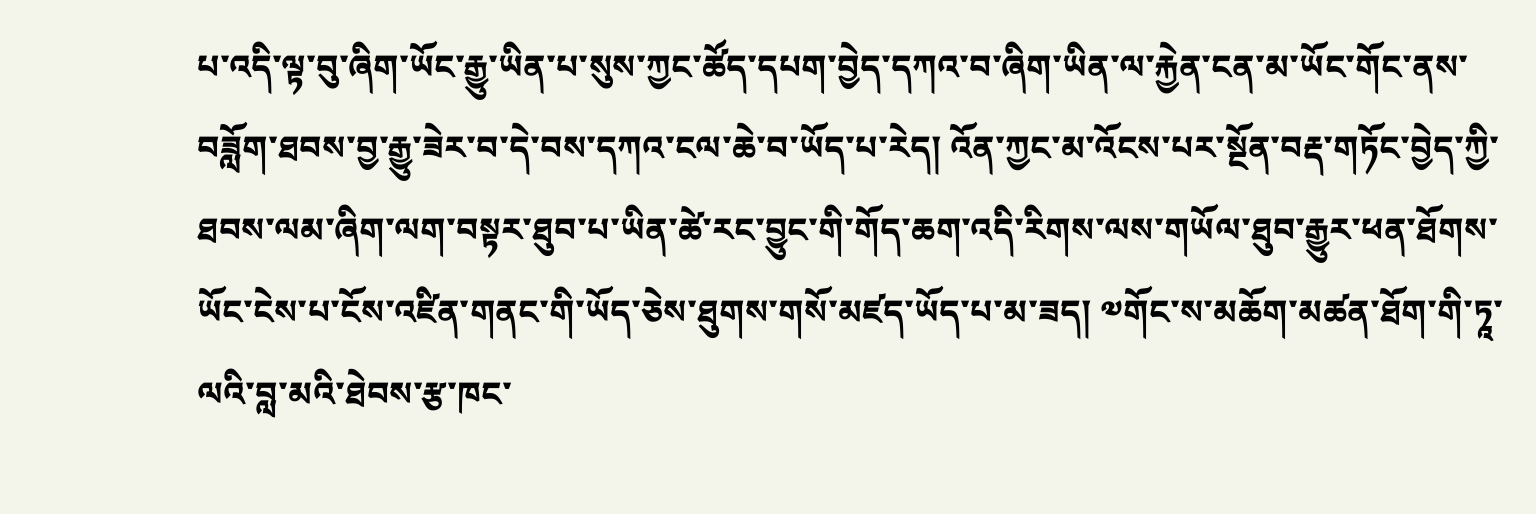པ་འདི་ལྟ་བུ་ཞིག་ཡོང་རྒྱུ་ཡིན་པ་སུས་ཀྱང་ཚོད་དཔག་བྱེད་དཀའ་བ་ཞིག་ཡིན་ལ་རྐྱེན་ངན་མ་ཡོང་གོང་ནས་བཟློག་ཐབས་བྱ་རྒྱུ་ཟེར་བ་དེ་བས་དཀའ་ངལ་ཆེ་བ་ཡོད་པ་རེད། འོན་ཀྱང་མ་འོངས་པར་སྔོན་བརྡ་གཏོང་བྱེད་ཀྱི་ཐབས་ལམ་ཞིག་ལག་བསྟར་ཐུབ་པ་ཡིན་ཚེ་རང་བྱུང་གི་གོད་ཆག་འདི་རིགས་ལས་གཡོལ་ཐུབ་རྒྱུར་ཕན་ཐོགས་ཡོང་ངེས་པ་ངོས་འཛིན་གནང་གི་ཡོད་ཅེས་ཐུགས་གསོ་མཛད་ཡོད་པ་མ་ཟད། ༧གོང་ས་མཆོག་མཚན་ཐོག་གི་ཏཱ་ལའི་བླ་མའི་ཐེབས་རྩ་ཁང་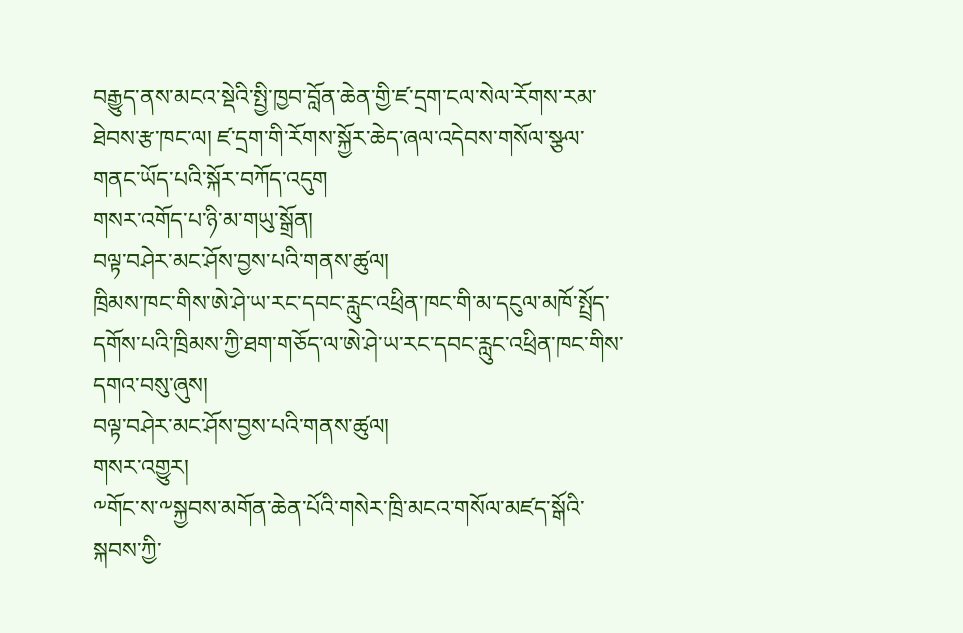བརྒྱུད་ནས་མངའ་སྡེའི་སྤྱི་ཁྱབ་བློན་ཆེན་གྱི་ཛ་དྲག་ངལ་སེལ་རོགས་རམ་ཐེབས་རྩ་ཁང་ལ། ཛ་དྲག་གི་རོགས་སྐྱོར་ཆེད་ཞལ་འདེབས་གསོལ་སྩལ་གནང་ཡོད་པའི་སྐོར་བཀོད་འདུག
གསར་འགོད་པ་ཉི་མ་གཡུ་སྒྲོན།
བལྟ་བཤེར་མང་ཤོས་བྱས་པའི་གནས་ཚུལ།
ཁྲིམས་ཁང་གིས་ཨེ་ཤེ་ཡ་རང་དབང་རླུང་འཕྲིན་ཁང་གི་མ་དངུལ་མཁོ་སྤྲོད་དགོས་པའི་ཁྲིམས་ཀྱི་ཐག་གཅོད་ལ་ཨེ་ཤེ་ཡ་རང་དབང་རླུང་འཕྲིན་ཁང་གིས་དགའ་བསུ་ཞུས།
བལྟ་བཤེར་མང་ཤོས་བྱས་པའི་གནས་ཚུལ།
གསར་འགྱུར།
༸གོང་ས་༸སྐྱབས་མགོན་ཆེན་པོའི་གསེར་ཁྲི་མངའ་གསོལ་མཛད་སྒོའི་སྐབས་ཀྱི་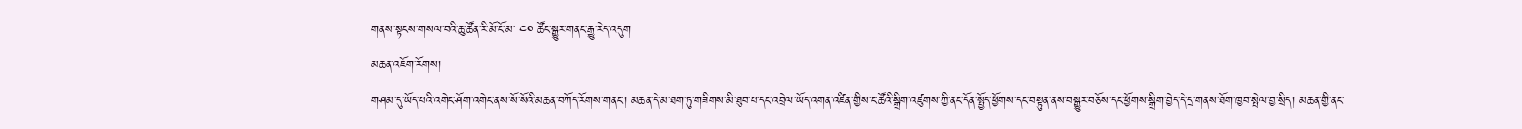གནས་སྟངས་གསལ་བའི་ཆུ་ཚོན་རི་མོ་ངོ་མ་ ༤༠ ཚོང་སྒྱུར་གནང་རྒྱུ་རེད་འདུག
མཆན་འཇོག་རོགས།
གཤམ་དུ་ཡོད་པའི་འགེང་ཤོག་འགེང་ནས་སོ་སོའི་མཆན་བཀོད་རོགས་གནང་། མཆན་དེ་མ་ཐག་ཏུ་གཟིགས་མི་ཐུབ་པ་དང་འབྲེལ་ཡོད་འགན་འཛིན་གྱིས་ང་ཚོའི་སྒྲིག་འཛུགས་ཀྱི་ནང་དོན་སྤྱོད་ཕྱོགས་དང་བསྟུན་ནས་བསྒྱུར་བཅོས་དང་ཕྱོགས་སྒྲིག་བྱེད་དེ་དྲ་གནས་ཐོག་ཁྱབ་སྤེལ་བྱ་སྲིད། མཆན་གྱི་ནང་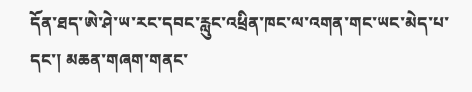དོན་ཐད་ཨེ་ཤེ་ཡ་རང་དབང་རླུང་འཕྲིན་ཁང་ལ་འགན་གང་ཡང་མེད་པ་དང་། མཆན་གཞག་གནང་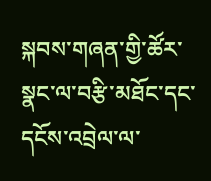སྐབས་གཞན་གྱི་ཚོར་སྣང་ལ་བརྩི་མཐོང་དང་དངོས་འབྲེལ་ལ་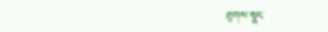ཐུགས་སྣང་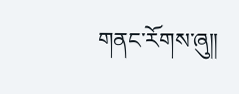གནང་རོགས་ཞུ༎